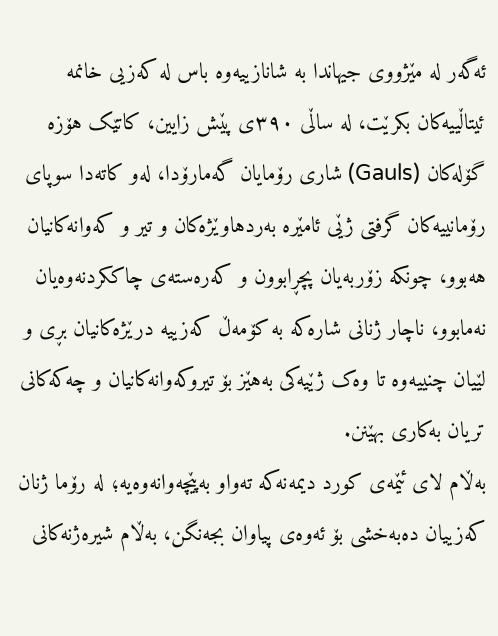ئەگەر لە مێژووی جیهاندا بە شانازییەوە باس لە کەزیی خانمە ئیتاڵییەکان بکرێت، لە ساڵی ۳۹۰ی پێش زایین، کاتێک هۆزە گۆلەکان (Gauls) شاری رۆمایان گەمارۆدا، لەو کاتەدا سوپای رۆمانییەکان گرفتی ژێی ئامێرە بەردهاوێژەکان و تیر و کەوانەکانیان هەبوو، چونکە زۆربەیان پچڕابوون و کەرەستەی چاککردنەوەیان نەمابوو، ناچار ژنانی شارەکە بە کۆمەڵ کەزییە درێژەکانیان بڕی و لێیان چنییەوە تا وەک ژێیەکی بەهێز بۆ تیروکەوانەکانیان و چەکەکانی تریان بەکاری بهێنن.
بەڵام لای ئێمەی کورد دیمەنەکە تەواو بەپێچەوانەوەیە؛ لە رۆما ژنان کەزییان دەبەخشی بۆ ئەوەی پیاوان بجەنگن، بەڵام شیرەژنەکانی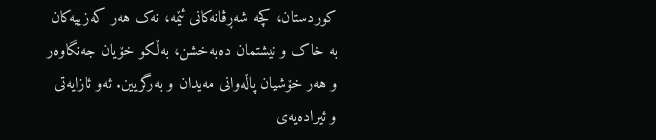کوردستان، کچە شەڕڤانەکانی ئێمە، نەک هەر کەزییەکان بە خاک و نیشتمان دەبەخشن، بەڵکو خۆیان جەنگاوەر و هەر خۆشیان پاڵەوانی مەیدان و بەرگریین. ئەو ئازایەتی و ئیرادەیەی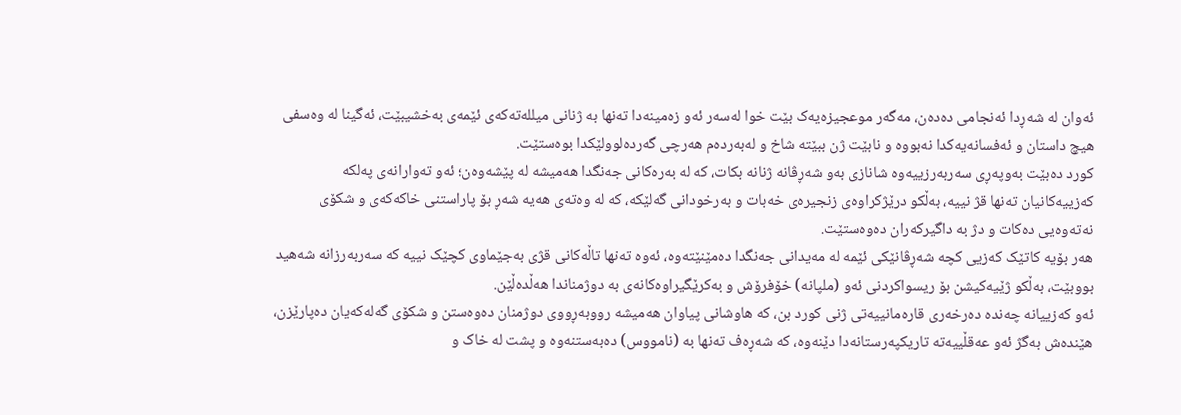ئەوان لە شەڕدا ئەنجامی دەدەن، مەگەر موعجیزەیەک بێت خوا لەسەر ئەو زەمینەدا تەنها بە ژنانی میللەتەکەی ئێمەی بەخشیبێت، ئەگینا لە وەسفی هیچ داستان و ئەفسانەیەکدا نەبووە و نابێت ژن ببێتە شاخ و لەبەردەم هەرچی گەردەلوولێکدا بوەستێت.
کورد دەبێت بەوپەڕی سەربەرزییەوە شانازی بەو شەڕڤانە ژنانە بکات، کە لە بەرەکانی جەنگدا هەمیشە لە پێشەوەن؛ ئەو تەوارانەی پەلکە کەزییەکانیان تەنها قژ نییە، بەڵکو درێژکراوەی زنجیرەی خەبات و بەرخودانی گەلێکە، کە لە وەتەی هەیە شەڕ بۆ پاراستنی خاکەکەی و شکۆی نەتەوەیی دەکات و دژ بە داگیرکەران دەوەستێت.
هەر بۆیە کاتێک کەزیی کچە شەڕڤانێکی ئێمە لە مەیدانی جەنگدا دەمێنێتەوە، ئەوە تەنها تاڵەکانی قژی بەجێماوی کچێک نییە کە سەربەرزانە شەهید بووبێت، بەڵکو ژێیەکیشن بۆ ریسواکردنی ئەو (ملپانە) خۆفرۆش و بەکرێگیراوەکانەی بە دوژمناندا هەڵدەڵێن.
ئەو کەزییانە چەندە دەرخەری قارەمانییەتی ژنی کورد بن، کە هاوشانی پیاوان هەمیشە رووبەڕووی دوژمنان دەوەستن و شکۆی گەلەکەیان دەپارێزن، هێندەش بەگژ ئەو عەقڵییەتە تاریکپەرستانەدا دێنەوە، کە شەڕەف تەنها بە (نامووس) دەبەستنەوە و پشت لە خاک و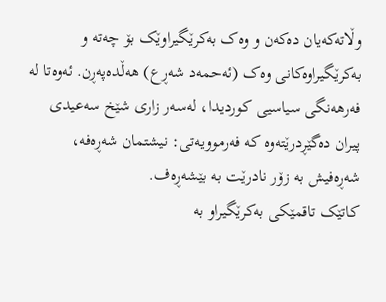وڵاتەکەیان دەکەن و وەک بەکرێگیراوێک بۆ چەتە و بەکرێگیراوەکانی وەک (ئەحمەد شەڕع) هەڵدەپەڕن. ئەوەتا لە فەرهەنگی سیاسیی کوردیدا، لەسەر زاری شێخ سەعیدی پیران دەگێڕدرێتەوە کە فەرموویەتی: نیشتمان شەڕەفە، شەڕەفیش بە زۆر نادرێت بە بێشەڕەف.
کاتێک تاقمێکی بەکرێگیراو بە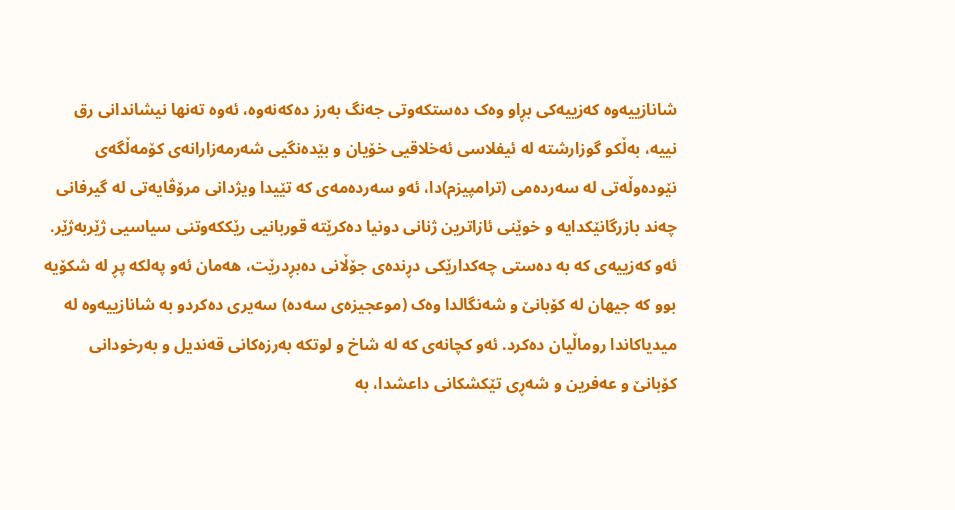شانازییەوە کەزییەکی بڕاو وەک دەستکەوتی جەنگ بەرز دەکەنەوە، ئەوە تەنها نیشاندانی رق نییە، بەڵکو گوزارشتە لە ئیفلاسی ئەخلاقیی خۆیان و بێدەنگیی شەرمەزارانەی کۆمەڵگەی نێودەوڵەتی لە سەردەمی (ترامپیزم)دا، ئەو سەردەمەی کە تێیدا ویژدانی مرۆڤایەتی لە گیرفانی چەند بازرگانێکدایە و خوێنی ئازاترین ژنانی دونیا دەکرێتە قوربانیی رێککەوتنی سیاسیی ژێربەژێر.
ئەو کەزییەی کە بە دەستی چەکدارێکی دڕندەی جۆڵانی دەبڕدرێت، هەمان ئەو پەلکە پڕ لە شکۆیە بوو کە جیهان لە کۆبانێ و شەنگالدا وەک (موعجیزەی سەدە) سەیری دەکردو بە شانازییەوە لە میدیاکاندا روماڵیان دەکرد. ئەو کچانەی کە لە شاخ و لوتکە بەرزەکانی قەندیل و بەرخودانی کۆبانێ و عەفرین و شەڕی تێکشکانی داعشدا، بە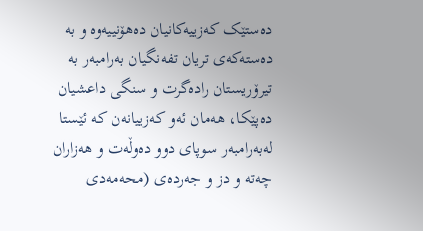دەستێک کەزییەکانیان دەهۆنییەوە و بە دەستەکەی تریان تفەنگیان بەرامبەر بە تیرۆریستان رادەگرت و سنگی داعشیان دەپێکا، هەمان ئەو کەزییانەن کە ئێستا لەبەرامبەر سوپای دوو دەوڵەت و هەزاران چەتە و دز و جەردەی (محەمەدی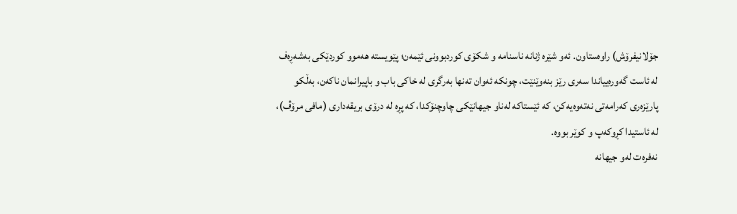جۆلانیفرۆش) راوەستاون. ئەو شێرە ژنانە ناسنامە و شکۆی کوردبوونی ئێمەن؛ پێویستە هەموو کوردێکی بەشەڕەف لە ئاست گەورەییاندا سەری رێز بنەوێنێت، چونکە ئەوان تەنها بەرگری لە خاکی باب و باپیرانمان ناکەن، بەڵکو پارێزەری کەرامەتی نەتەوەیەکن، کە ئێستاکە لەناو جیهانێکی چاوچنۆکدا، کە پڕە لە درۆی بریقەداری (مافی مرۆڤ)، لە ئاستیدا کڕوکەپ و کوێر بووە.
نەفرەت لەو جیهانە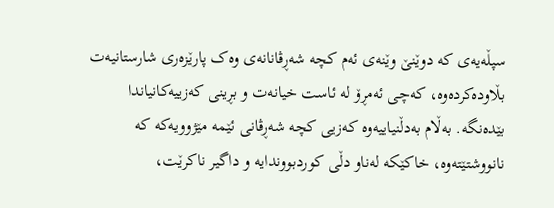سپڵەیەی کە دوێنێ وێنەی ئەم کچە شەڕڤانانەی وەک پارێزەری شارستانیەت بڵاودەکردەوە، کەچی ئەمڕۆ لە ئاست خیانەت و بڕینی کەزییەکانیاندا بێدەنگە. بەڵام بەدڵنیاییەوە کەزیی کچە شەڕڤانی ئێمە مێژوویەکە کە نانووشتێتەوە، خاکێکە لەناو دڵی کوردبووندایە و داگیر ناکرێت،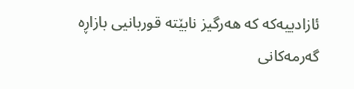ئازادییەکە کە هەرگیز نابێتە قوربانیی بازاڕە گەرمەکانی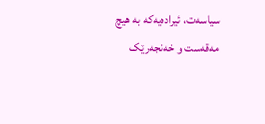سیاسەت، ئیرادەیەکە بە هیچ مەقەست و خەنجەرێک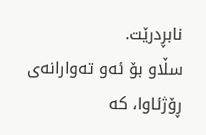نابڕدرێت.
سڵاو بۆ ئەو تەوارانەی ڕۆژئاوا، کە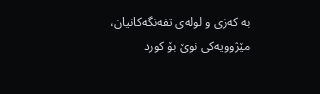بە کەزی و لولەی تفەنگەکانیان، مێژوویەکی نوێ بۆ کورد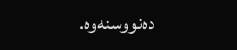دەنووسنەوە.